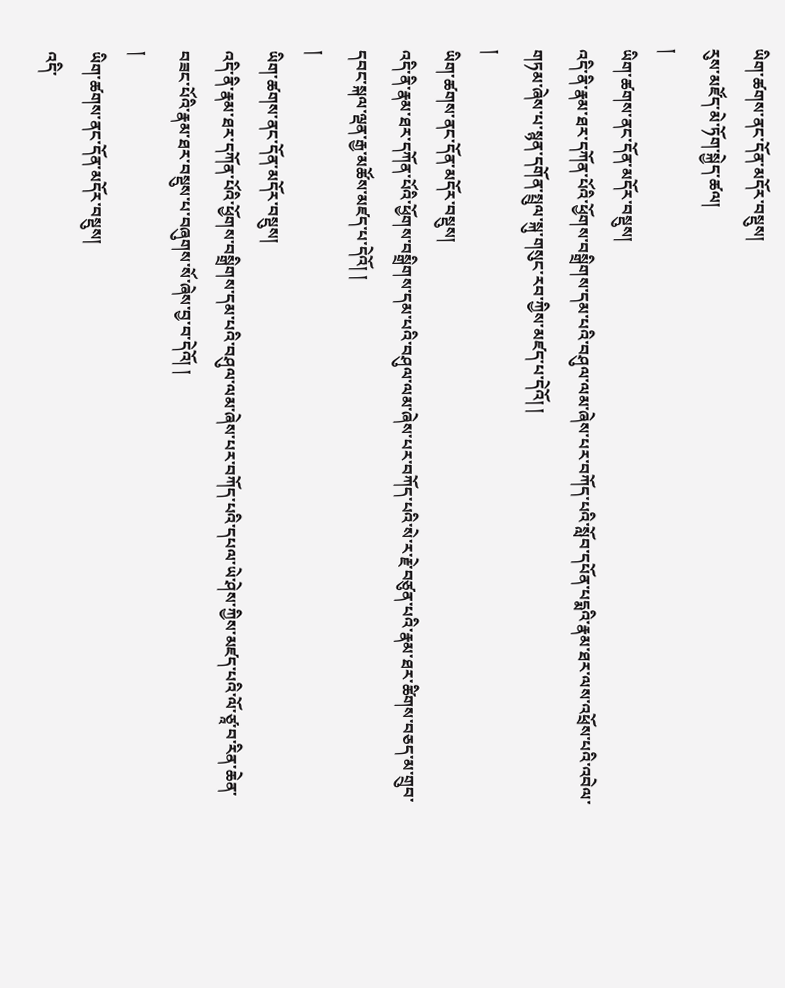ཡིག་ཚགས་ནང་དོན་མདོར་བསྡུས།
རུས་མཛོད་མེ་ཏོག་སྐྱེད་ཚལ།
།
ཡིག་ཚགས་ནང་དོན་མདོར་བསྡུས།
འདི་ནི་རྣམ་ཐར་དཀོན་པོའི་ཕྱོགས་བསྒྲིགས་དམ་པའི་བཤུལ་ལམ་ཞེས་པར་བཀོད་པའི་སློབ་དཔོན་པདྨའི་རྣམ་ཐར་ལས་འཕྲོས་པའི་འབེལ་གཏམ་ཞེས་པ་སྙན་དགོན་སྤྲུལ་སྐུ་གསུང་རབ་ཀྱིས་མཛད་པ་དེའོ། །
།
ཡིག་ཚགས་ནང་དོན་མདོར་བསྡུས།
འདི་ནི་རྣམ་ཐར་དཀོན་པོའི་ཕྱོགས་བསྒྲིགས་དམ་པའི་བཤུལ་ལམ་ཞེས་པར་བཀོད་པའི་སེ་ར་རྗེ་བཙུན་པའི་རྣམ་ཐར་ཚིགས་བཅད་མ་གྲུབ་དབང་སྐལ་ལྡན་རྒྱ་མཚོས་མཛད་པ་དེའོ། །
།
ཡིག་ཚགས་ནང་དོན་མདོར་བསྡུས།
འདི་ནི་རྣམ་ཐར་དཀོན་པོའི་ཕྱོགས་བསྒྲིགས་དམ་པའི་བཤུལ་ལམ་ཞེས་པར་བཀོད་པའི་དཔལ་ཡེ་ཤེས་ཀྱིས་མཛད་པའི་ལོ་ཙཱ་བ་རིན་ཆེན་བཟང་པོའི་རྣམ་ཐར་བསྡུས་པ་བཞུགས་སོ་ཞེས་བྱ་བ་དེའོ། །
།
ཡིག་ཚགས་ནང་དོན་མདོར་བསྡུས།
འདི་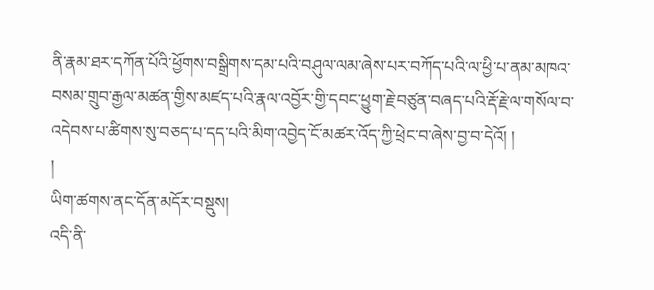ནི་རྣམ་ཐར་དཀོན་པོའི་ཕྱོགས་བསྒྲིགས་དམ་པའི་བཤུལ་ལམ་ཞེས་པར་བཀོད་པའི་ལ་ཕྱི་པ་ནམ་མཁའ་བསམ་གྲུབ་རྒྱལ་མཚན་གྱིས་མཛད་པའི་རྣལ་འབྱོར་གྱི་དབང་ཕྱུག་རྗེ་བཙུན་བཞད་པའི་རྡོ་རྗེ་ལ་གསོལ་བ་འདེབས་པ་ཚིགས་སུ་བཅད་པ་དད་པའི་མིག་འབྱེད་ངོ་མཚར་འོད་ཀྱི་ཕྲེང་བ་ཞེས་བྱ་བ་དེའོ། །
།
ཡིག་ཚགས་ནང་དོན་མདོར་བསྡུས།
འདི་ནི་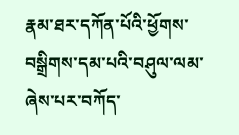རྣམ་ཐར་དཀོན་པོའི་ཕྱོགས་བསྒྲིགས་དམ་པའི་བཤུལ་ལམ་ཞེས་པར་བཀོད་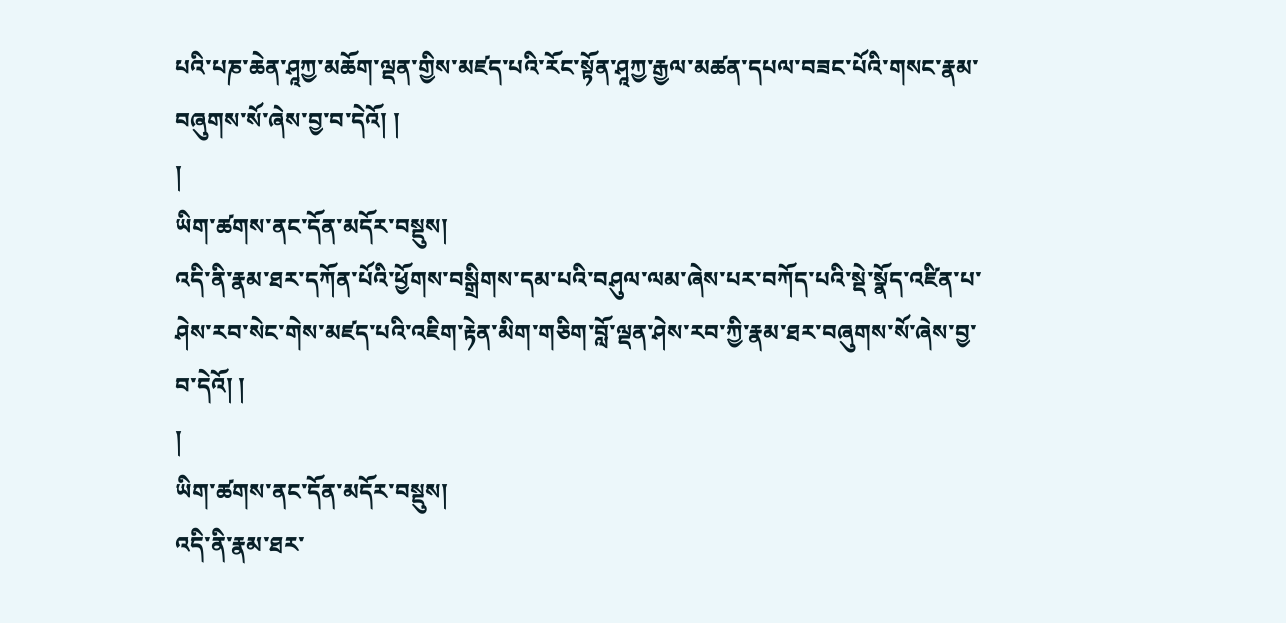པའི་པཎ་ཆེན་ཤཱཀྱ་མཆོག་ལྡན་གྱིས་མཛད་པའི་རོང་སྟོན་ཤཱཀྱ་རྒྱལ་མཚན་དཔལ་བཟང་པོའི་གསང་རྣམ་བཞུགས་སོ་ཞེས་བྱ་བ་དེའོ། །
།
ཡིག་ཚགས་ནང་དོན་མདོར་བསྡུས།
འདི་ནི་རྣམ་ཐར་དཀོན་པོའི་ཕྱོགས་བསྒྲིགས་དམ་པའི་བཤུལ་ལམ་ཞེས་པར་བཀོད་པའི་སྡེ་སྣོད་འཛིན་པ་ཤེས་རབ་སེང་གེས་མཛད་པའི་འཇིག་རྟེན་མིག་གཅིག་བློ་ལྡན་ཤེས་རབ་ཀྱི་རྣམ་ཐར་བཞུགས་སོ་ཞེས་བྱ་བ་དེའོ། །
།
ཡིག་ཚགས་ནང་དོན་མདོར་བསྡུས།
འདི་ནི་རྣམ་ཐར་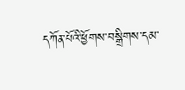དཀོན་པོའི་ཕྱོགས་བསྒྲིགས་དམ་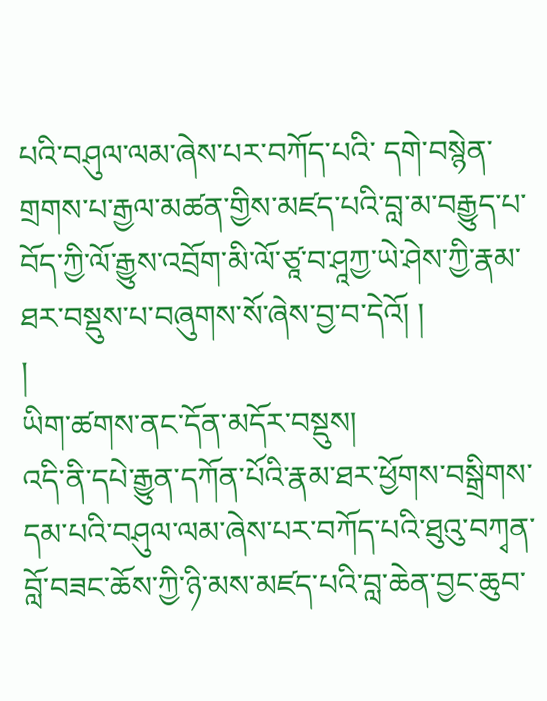པའི་བཤུལ་ལམ་ཞེས་པར་བཀོད་པའི་ དགེ་བསྙེན་གྲགས་པ་རྒྱལ་མཚན་གྱིས་མཛད་པའི་བླ་མ་བརྒྱུད་པ་བོད་ཀྱི་ལོ་རྒྱུས་འབྲོག་མི་ལོ་ཙཱ་བ་ཤཱཀྱ་ཡེ་ཤེས་ཀྱི་རྣམ་ཐར་བསྡུས་པ་བཞུགས་སོ་ཞེས་བྱ་བ་དེའོ། །
།
ཡིག་ཚགས་ནང་དོན་མདོར་བསྡུས།
འདི་ནི་དཔེ་རྒྱུན་དཀོན་པོའི་རྣམ་ཐར་ཕྱོགས་བསྒྲིགས་དམ་པའི་བཤུལ་ལམ་ཞེས་པར་བཀོད་པའི་ཐུའུ་བཀྭན་བློ་བཟང་ཆོས་ཀྱི་ཉི་མས་མཛད་པའི་བླ་ཆེན་བྱང་ཆུབ་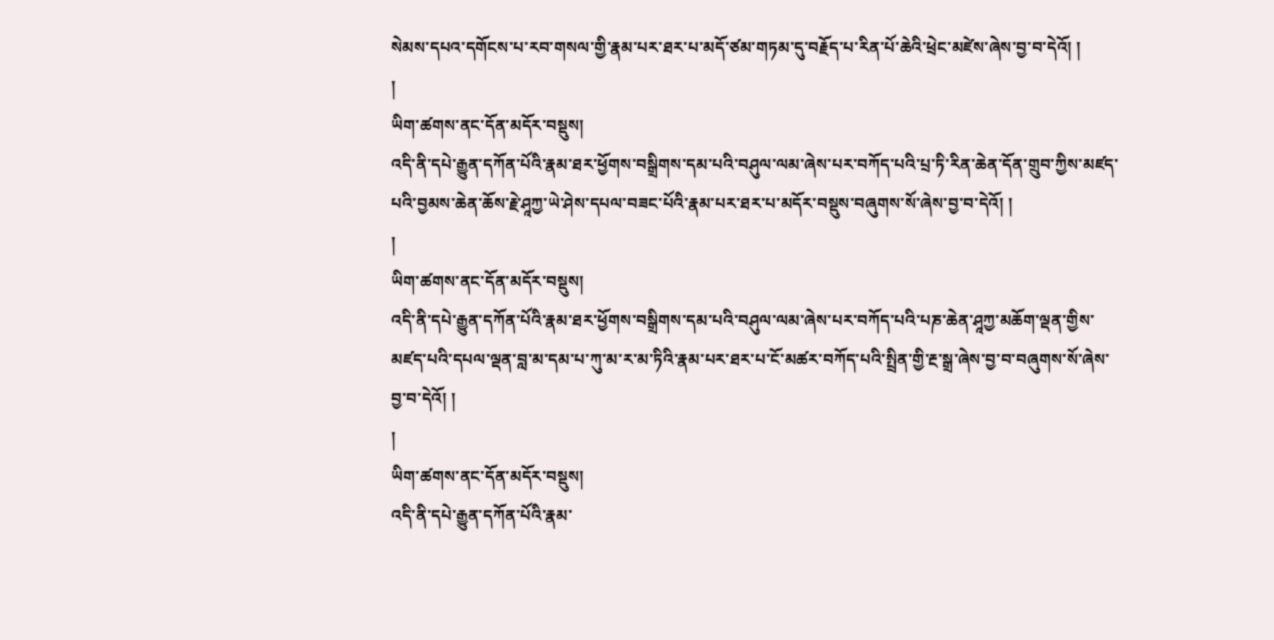སེམས་དཔའ་དགོངས་པ་རབ་གསལ་གྱི་རྣམ་པར་ཐར་པ་མདོ་ཙམ་གཏམ་དུ་བརྗོད་པ་རིན་པོ་ཆེའི་ཕྲེང་མཛེས་ཞེས་བྱ་བ་དེའོ། །
།
ཡིག་ཚགས་ནང་དོན་མདོར་བསྡུས།
འདི་ནི་དཔེ་རྒྱུན་དཀོན་པོའི་རྣམ་ཐར་ཕྱོགས་བསྒྲིགས་དམ་པའི་བཤུལ་ལམ་ཞེས་པར་བཀོད་པའི་པྲ་ཏི་རིན་ཆེན་དོན་གྲུབ་ཀྱིས་མཛད་པའི་བྱམས་ཆེན་ཆོས་རྗེ་ཤཱཀྱ་ཡེ་ཤེས་དཔལ་བཟང་པོའི་རྣམ་པར་ཐར་པ་མདོར་བསྡུས་བཞུགས་སོ་ཞེས་བྱ་བ་དེའོ། །
།
ཡིག་ཚགས་ནང་དོན་མདོར་བསྡུས།
འདི་ནི་དཔེ་རྒྱུན་དཀོན་པོའི་རྣམ་ཐར་ཕྱོགས་བསྒྲིགས་དམ་པའི་བཤུལ་ལམ་ཞེས་པར་བཀོད་པའི་པཎ་ཆེན་ཤཱཀྱ་མཆོག་ལྡན་གྱིས་མཛད་པའི་དཔལ་ལྡན་བླ་མ་དམ་པ་ཀུ་མ་ར་མ་ཏིའི་རྣམ་པར་ཐར་པ་ངོ་མཚར་བཀོད་པའི་སྤྲིན་གྱི་རྔ་སྒྲ་ཞེས་བྱ་བ་བཞུགས་སོ་ཞེས་བྱ་བ་དེའོ། །
།
ཡིག་ཚགས་ནང་དོན་མདོར་བསྡུས།
འདི་ནི་དཔེ་རྒྱུན་དཀོན་པོའི་རྣམ་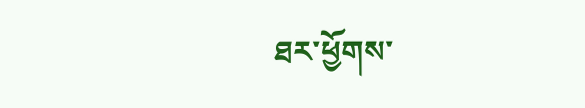ཐར་ཕྱོགས་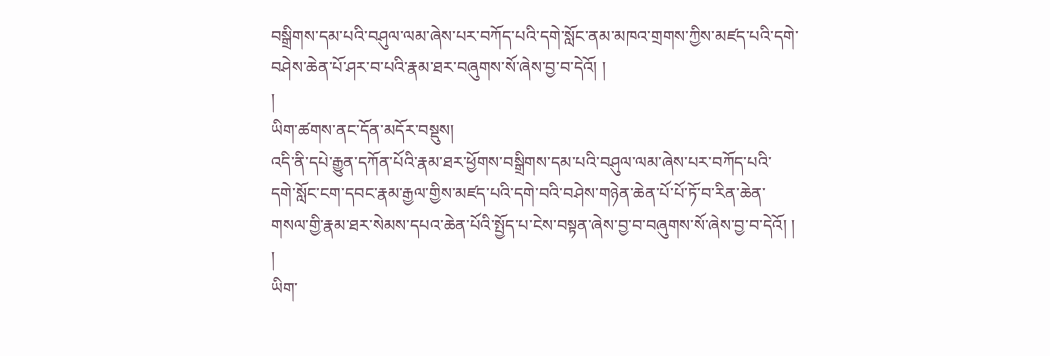བསྒྲིགས་དམ་པའི་བཤུལ་ལམ་ཞེས་པར་བཀོད་པའི་དགེ་སློང་ནམ་མཁའ་གྲགས་ཀྱིས་མཛད་པའི་དགེ་བཤེས་ཆེན་པོ་ཤར་བ་པའི་རྣམ་ཐར་བཞུགས་སོ་ཞེས་བྱ་བ་དེའོ། །
།
ཡིག་ཚགས་ནང་དོན་མདོར་བསྡུས།
འདི་ནི་དཔེ་རྒྱུན་དཀོན་པོའི་རྣམ་ཐར་ཕྱོགས་བསྒྲིགས་དམ་པའི་བཤུལ་ལམ་ཞེས་པར་བཀོད་པའི་ དགེ་སློང་ངག་དབང་རྣམ་རྒྱལ་གྱིས་མཛད་པའི་དགེ་བའི་བཤེས་གཉེན་ཆེན་པོ་པོ་ཏོ་བ་རིན་ཆེན་གསལ་གྱི་རྣམ་ཐར་སེམས་དཔའ་ཆེན་པོའི་སྤྱོད་པ་ངེས་བསྟན་ཞེས་བྱ་བ་བཞུགས་སོ་ཞེས་བྱ་བ་དེའོ། །
།
ཡིག་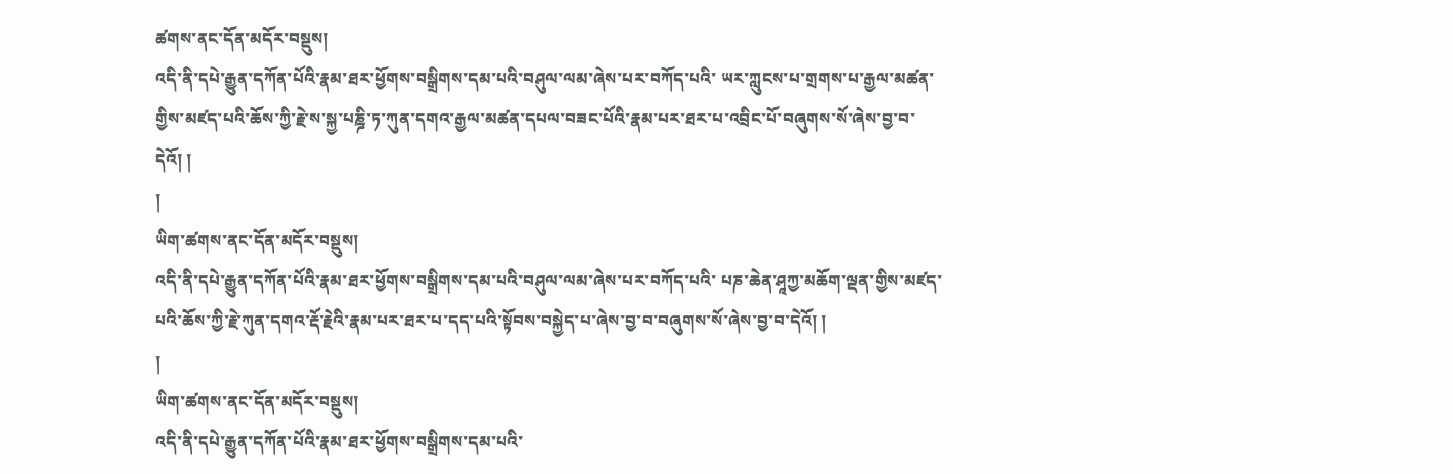ཚགས་ནང་དོན་མདོར་བསྡུས།
འདི་ནི་དཔེ་རྒྱུན་དཀོན་པོའི་རྣམ་ཐར་ཕྱོགས་བསྒྲིགས་དམ་པའི་བཤུལ་ལམ་ཞེས་པར་བཀོད་པའི་ ཡར་ཀླུངས་པ་གྲགས་པ་རྒྱལ་མཚན་གྱིས་མཛད་པའི་ཆོས་ཀྱི་རྗེ་ས་སྐྱ་པཎྜི་ཏ་ཀུན་དགའ་རྒྱལ་མཚན་དཔལ་བཟང་པོའི་རྣམ་པར་ཐར་པ་འབྲིང་པོ་བཞུགས་སོ་ཞེས་བྱ་བ་དེའོ། །
།
ཡིག་ཚགས་ནང་དོན་མདོར་བསྡུས།
འདི་ནི་དཔེ་རྒྱུན་དཀོན་པོའི་རྣམ་ཐར་ཕྱོགས་བསྒྲིགས་དམ་པའི་བཤུལ་ལམ་ཞེས་པར་བཀོད་པའི་ པཎ་ཆེན་ཤཱཀྱ་མཆོག་ལྡན་གྱིས་མཛད་པའི་ཆོས་ཀྱི་རྗེ་ཀུན་དགའ་རྡོ་རྗེའི་རྣམ་པར་ཐར་པ་དད་པའི་སྟོབས་བསྐྱེད་པ་ཞེས་བྱ་བ་བཞུགས་སོ་ཞེས་བྱ་བ་དེའོ། །
།
ཡིག་ཚགས་ནང་དོན་མདོར་བསྡུས།
འདི་ནི་དཔེ་རྒྱུན་དཀོན་པོའི་རྣམ་ཐར་ཕྱོགས་བསྒྲིགས་དམ་པའི་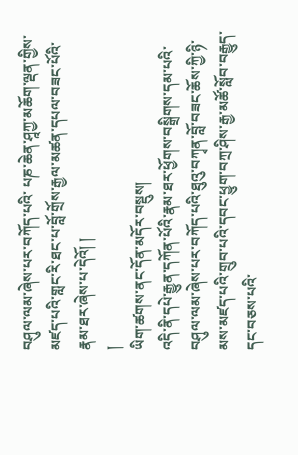བཤུལ་ལམ་ཞེས་པར་བཀོད་པའི་ པཎ་ཆེན་ཤཱཀྱ་མཆོག་ལྡན་གྱིས་མཛད་པའི་གླང་རི་ཐང་པ་བློ་གྲོས་རྒྱལ་མཚན་དཔལ་བཟང་པོའི་རྣམ་ཐར་ཞེས་པ་དེའོ། །
།
ཡིག་ཚགས་ནང་དོན་མདོར་བསྡུས།
འདི་ནི་དཔེ་རྒྱུན་དཀོན་པོའི་རྣམ་ཐར་ཕྱོགས་བསྒྲིགས་དམ་པའི་བཤུལ་ལམ་ཞེས་པར་བཀོད་པའི་ཐུའུ་བཀྭན་བློ་བཟང་ཆོས་ཀྱི་ཉི་མས་མཛད་པའི་གྲུབ་པའི་དབང་ཕྱུག་བཀྲ་ཤིས་རྒྱ་མཚོ་སློབ་བརྒྱུད་དང་བཅས་པའི་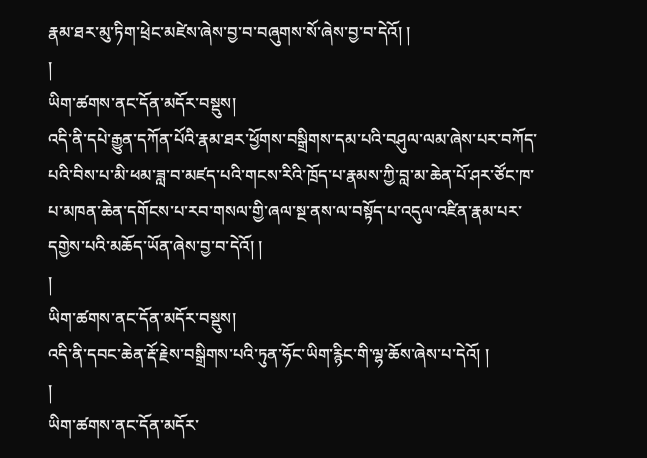རྣམ་ཐར་མུ་ཏིག་ཕྲེང་མཛེས་ཞེས་བྱ་བ་བཞུགས་སོ་ཞེས་བྱ་བ་དེའོ། །
།
ཡིག་ཚགས་ནང་དོན་མདོར་བསྡུས།
འདི་ནི་དཔེ་རྒྱུན་དཀོན་པོའི་རྣམ་ཐར་ཕྱོགས་བསྒྲིགས་དམ་པའི་བཤུལ་ལམ་ཞེས་པར་བཀོད་པའི་བིས་པ་མི་ཕམ་ཟླ་བ་མཛད་པའི་གངས་རིའི་ཁྲོད་པ་རྣམས་ཀྱི་བླ་མ་ཆེན་པོ་ཤར་ཙོང་ཁ་པ་མཁན་ཆེན་དགོངས་པ་རབ་གསལ་གྱི་ཞལ་སྔ་ནས་ལ་བསྟོད་པ་འདུལ་འཛིན་རྣམ་པར་དགྱེས་པའི་མཆོད་ཡོན་ཞེས་བྱ་བ་དེའོ། །
།
ཡིག་ཚགས་ནང་དོན་མདོར་བསྡུས།
འདི་ནི་དབང་ཆེན་རྡོ་རྗེས་བསྒྲིགས་པའི་ཏུན་ཧོང་ཡིག་རྙིང་གི་ལྷ་ཆོས་ཞེས་པ་དེའོ། །
།
ཡིག་ཚགས་ནང་དོན་མདོར་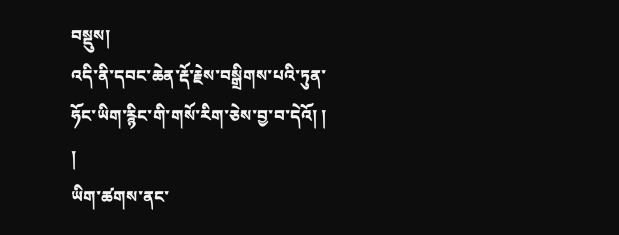བསྡུས།
འདི་ནི་དབང་ཆེན་རྡོ་རྗེས་བསྒྲིགས་པའི་ཏུན་ཧོང་ཡིག་རྙིང་གི་གསོ་རིག་ཅེས་བྱ་བ་དེའོ། །
།
ཡིག་ཚགས་ནང་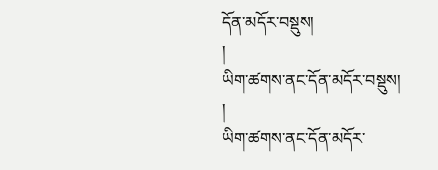དོན་མདོར་བསྡུས།
།
ཡིག་ཚགས་ནང་དོན་མདོར་བསྡུས།
།
ཡིག་ཚགས་ནང་དོན་མདོར་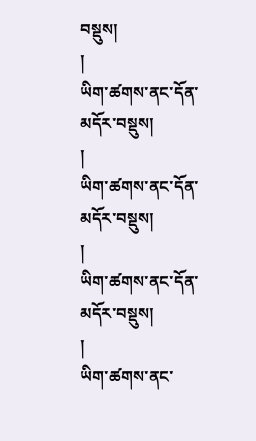བསྡུས།
།
ཡིག་ཚགས་ནང་དོན་མདོར་བསྡུས།
།
ཡིག་ཚགས་ནང་དོན་མདོར་བསྡུས།
།
ཡིག་ཚགས་ནང་དོན་མདོར་བསྡུས།
།
ཡིག་ཚགས་ནང་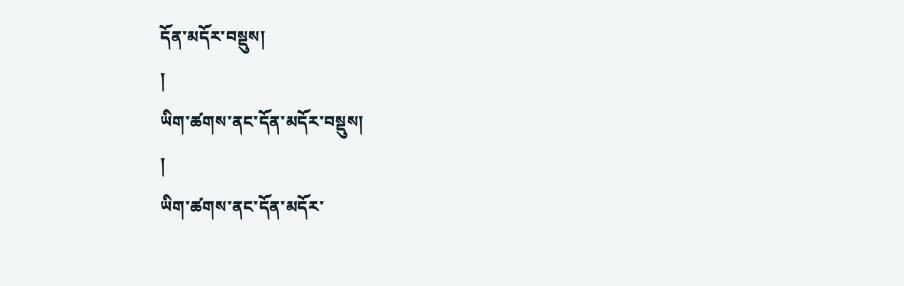དོན་མདོར་བསྡུས།
།
ཡིག་ཚགས་ནང་དོན་མདོར་བསྡུས།
།
ཡིག་ཚགས་ནང་དོན་མདོར་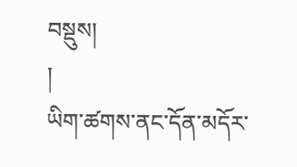བསྡུས།
།
ཡིག་ཚགས་ནང་དོན་མདོར་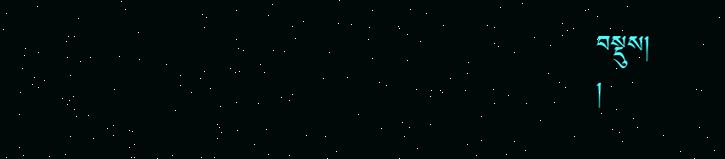བསྡུས།
།